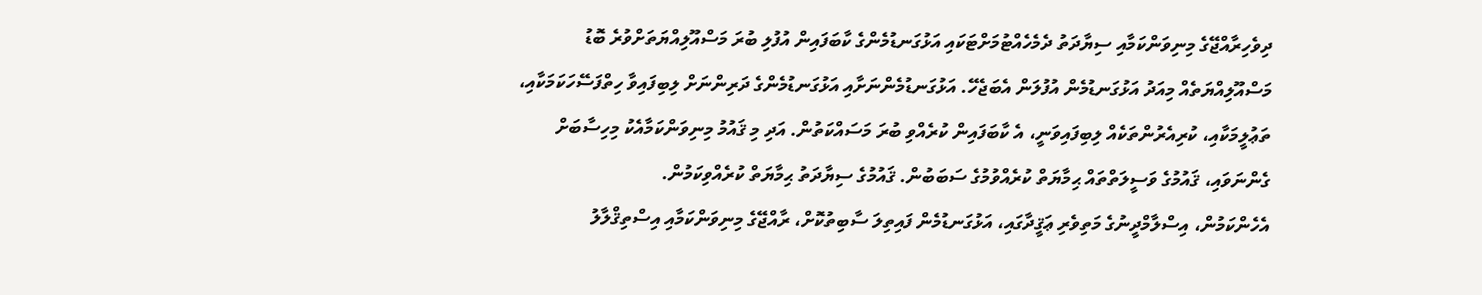ދިވެހިރާއްޖޭގެ މިނިވަންކަމާއި ސިޔާދަތު ދެމެހެއްޓުމަށްޓަކައި އަޅުގަނޑުމެންގެ ކާބަފައިން އުފުލި ބުރަ މަސްއޫލިއްޔަތަށްވުރެ ބޮޑު މަސްއޫލިއްޔަތެއް މިއަދު އަޅުގަނޑުމެން އުފުލަން އެބަޖެހޭ. އަޅުގަނޑުމެންނަށާއި އަޅުގަނޑުމެންގެ ދަރިންނަށް ލިބިފައިވާ ހިތްފަސޭހަކަމަކާއި، ތަޢުލީމަކާއި، ކުރިއެރުންތަކެއް ލިބިފައިވަނީ، އެ ކާބަފައިން ކުރެއްވި ބުރަ މަސައްކަތުން. އަދި މި ޤައުމު މިނިވަންކަމާއެކު މިހިސާބަށް ގެންނަވައި، ޤައުމުގެ ވަސީލަތްތައް ޙިމާޔަތް ކުރެއްވުމުގެ ސަބަބުން. ޤައުމުގެ ސިޔާދަތު ޙިމާޔަތް ކުރެއްވިކަމުން.
އެހެންކަމުން، އިސްލާމްދީނުގެ މަތިވެރި ޢަޤީދާގައި، އަޅުގަނޑުމެން ފައިތިލަ ސާބިތުކޮށް، ރާއްޖޭގެ މިނިވަންކަމާއި އިސްތިޤްލާލު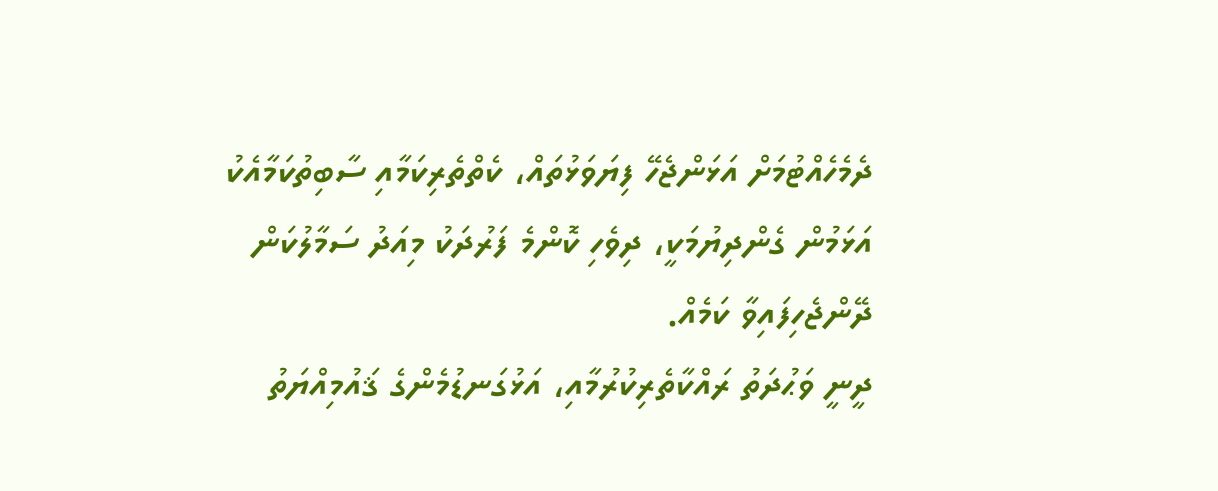ދެމެހެއްޓުމަށް އަޅަންޖެހޭ ފިޔަވަޅުތައް، ކެތްތެރިކަމާއި ސާބިތުކަމާއެކު އަޅަމުން ގެންދިޔުމަކީ، ދިވެހި ކޮންމެ ފަރުދަކު މިއަދު ސަމާލުކަން ދޭންޖެހިފައިވާ ކަމެއް.
ދީނީ ވަޙުދަތު ރައްކާތެރިކުރުމާއި، އަޅުގަނޑުމެންގެ ޤައުމިއްޔަތު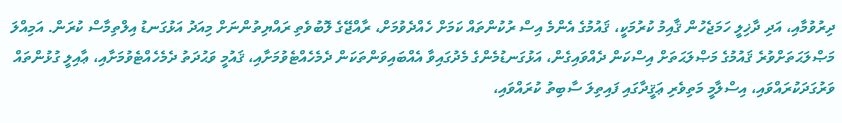ދިރުވުމާއި، އަދި ދާޚިލީ ހަމަޖެހުން ޤާއިމު ކުރުމަކީ، ޤައުމުގެ އެންމެ އިސް ރުކުންތައް ކަމަށް ހެއްދެވުމަށް، ރާއްޖޭގެ ލޮބުވެތި ރައްޔިތުންނަށް މިއަދު އަޅުގަނޑު އިލްތިމާސް ކުރަން. އަމިއްލަ މަޞްލަޙަތަށްވުރެ ޤައުމުގެ މަޞްލަޙަތަށް އިސްކަން ދެއްވައިގެން، އަޅުގަނޑުމެންގެ މެދުގައިވާ އެއްބައިވަންތަކަން ދެމެހެއްޓެވުމަށާއި، ޤައުމީ ވަޙުދަތު ދެމެހެއްޓެވުމަށާއި، ޢާއިލީ ގުޅުންތައް ވަރުގަދަކުރައްވައި، އިސްލާމީ މަތިވެރި ޢަޤީދާގައި ފައިތިލަ ސާބިތު ކުރައްވައި،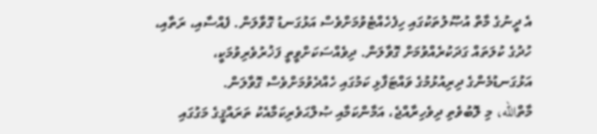އެ ދީނުގެ މާތް އުޞޫލުތަކުގައި ހިފެހެއްޓެވުމަށްވެސް އަޅުގަނޑު ގޮވާލަން. ފެއްސާއި، ރަތާއި، ހުދުގެ ކުލަތައް ގަދަކުރެއްވުމަށް ގޮވާލަން. ދިވެއްސަކަށްވީތީ ފަޚުރުވެރިވުމަކީ، އަޅުގަނޑުމެންގެ ދިރިއުޅުމުގެ ވައްޓަފާޅި ކަމުގައި ހެއްދެވުމަށްވެސް ގޮވާލަން.
މާތްالله، މި ލޮބުވެތި ދިވެހިރާއްޖެ، އަމާންކަމާއި ޞުލްޙަވެރިކަމާއެކު ތަރައްޤީގެ މަގުގައި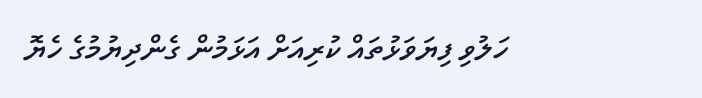ހަލުވި ފިޔަވަޅުތައް ކުރިއަށް އަޅަމުން ގެންދިޔުމުގެ ހެޔޮ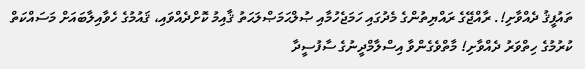ތައުފީޤު ދެއްވާށި!. ރާއްޖޭގެ ރައްޔިތުންގެ މެދުގައި ހަމަޖެހުމާއި ޞުލްޙަމަޞްލަޙަތު ޤާއިމު ކޮށްދެއްވައި، ޤައުމުގެ ހެވާއިލާބައަށް މަސައްކަތް ކުރުމުގެ ހިތްވަރު ދެއްވާށި! މާތްވެގެންވާ އިސްލާމްދީނުގެ ސާފުސީދާ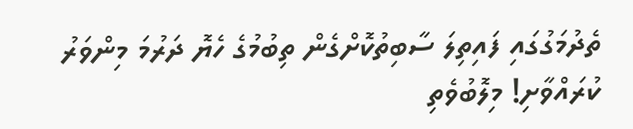ތެދުމަގުގައި ފައިތިލަ ސާބިތުކޮށްގެން ތިބުމުގެ ހެޔޮ ދަރުމަ މިންވަރު ކުރައްވާށި! މިލޮބުވެތި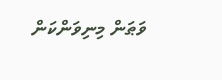ވަޠަން މިނިވަންކަން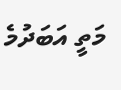މަތީ އަބަދުމެ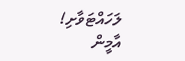ލަހައްޓަވާށި! އާމީން